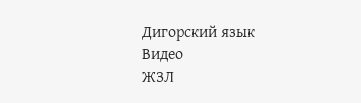Дигорский язык
Видео
ЖЗЛ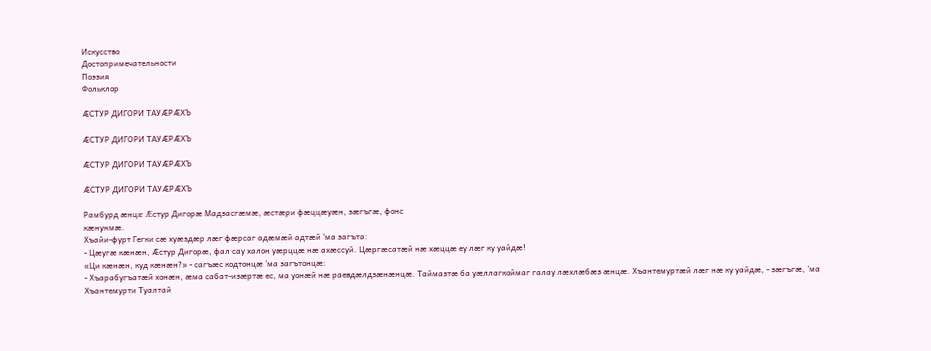Искусство
Достопримечательности
Поэзия
Фольклор

ÆСТУР ДИГОРИ ТАУÆРÆХЪ

ÆСТУР ДИГОРИ ТАУÆРÆХЪ

ÆСТУР ДИГОРИ ТАУÆРÆХЪ

ÆСТУР ДИГОРИ ТАУÆРÆХЪ

Рамбурд æнцæ Æстур Дигорæ Мадзасгæмæ, æстæри фæццæуæн, зæгъгæ, фонс
кæнунмæ.
Хъайи-фурт Гегки сæ хуæздæр лæг фæрсаг адæмæй адтæй ’ма загъта:
- Цæугæ кæнæн, Æстур Дигорæ, фал сау халон уæрццæ нæ ахæссуй. Цæргæсатæй нæ хæццæ еу лæг ку уайдæ!
«Ци кæнæн, куд кæнæн?» - сагъæс кодтонцæ ’ма загътонцæ:
- Хъарабугъатæй хонæн, æма сабат-изæртæ ес, ма уонæй нæ раевдæлдзæнæнцæ. Таймазтæ ба уæллагкоймаг галау лæхлæбæз æнцæ. Хъантемуртæй лæг нæ ку уайдæ, - зæгъгæ, ’ма Хъантемурти Туалтай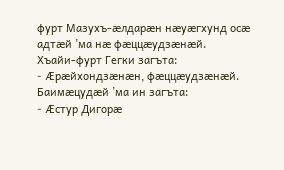фурт Мазухъ-æлдарæн нæуæгхунд осæ адтæй ’ма нæ фæццæудзæнæй.
Хъайи-фурт Гегки загъта:
- Æрæйхондзæнæн, фæццæудзæнæй.
Баимæцудæй ’ма ин загъта:
- Æстур Дигорæ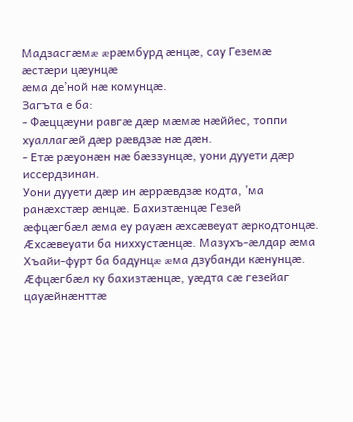Мадзасгæмæ æрæмбурд æнцæ, сау Геземæ æстæри цæунцæ
æма де’ной нæ комунцæ.
Загъта е ба:
- Фæццæуни равгæ дæр мæмæ нæййес, топпи хуаллагæй дæр рæвдзæ нæ дæн.
- Етæ рæуонæн нæ бæззунцæ, уони дууети дæр иссердзинан.
Уони дууети дæр ин æррæвдзæ кодта, ’ма ранæхстæр æнцæ. Бахизтæнцæ Гезей
æфцæгбæл æма еу рауæн æхсæвеуат æркодтонцæ. Æхсæвеуати ба ниххустæнцæ. Мазухъ-æлдар æма Хъайи-фурт ба бадунцæ æма дзубанди кæнунцæ.
Æфцæгбæл ку бахизтæнцæ, уæдта сæ гезейаг цауæйнæнттæ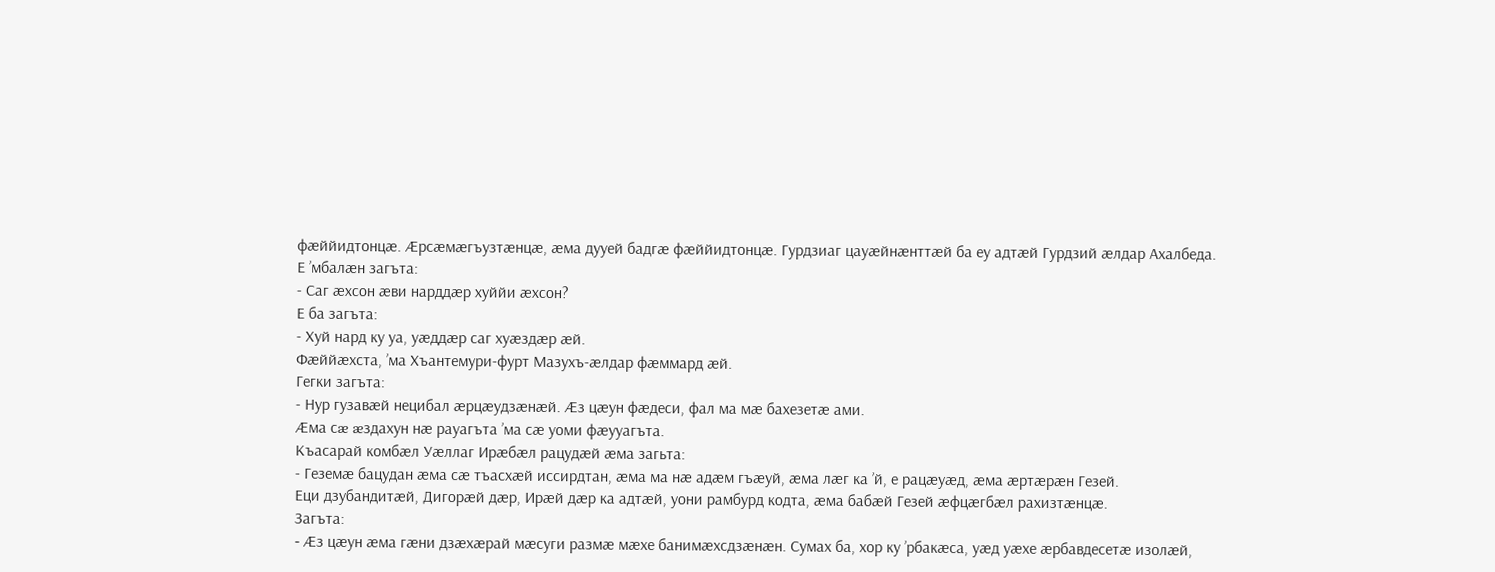фæййидтонцæ. Æрсæмæгъузтæнцæ, æма дууей бадгæ фæййидтонцæ. Гурдзиаг цауæйнæнттæй ба еу адтæй Гурдзий æлдар Ахалбеда.
Е ’мбалæн загъта:
- Саг æхсон æви нарддæр хуййи æхсон?
Е ба загъта:
- Хуй нард ку уа, уæддæр саг хуæздæр æй.
Фæййæхста, ’ма Хъантемури-фурт Мазухъ-æлдар фæммард æй.
Гегки загъта:
- Нур гузавæй нецибал æрцæудзæнæй. Æз цæун фæдеси, фал ма мæ бахезетæ ами.
Æма сæ æздахун нæ рауагъта ’ма сæ уоми фæууагъта.
Къасарай комбæл Уæллаг Ирæбæл рацудæй æма загьта:
- Геземæ бацудан æма сæ тъасхæй иссирдтан, æма ма нæ адæм гъæуй, æма лæг ка ’й, е рацæуæд, æма æртæрæн Гезей.
Еци дзубандитæй, Дигорæй дæр, Ирæй дæр ка адтæй, уони рамбурд кодта, æма бабæй Гезей æфцæгбæл рахизтæнцæ.
Загъта:
- Æз цæун æма гæни дзæхæрай мæсуги размæ мæхе банимæхсдзæнæн. Сумах ба, хор ку ’рбакæса, уæд уæхе æрбавдесетæ изолæй,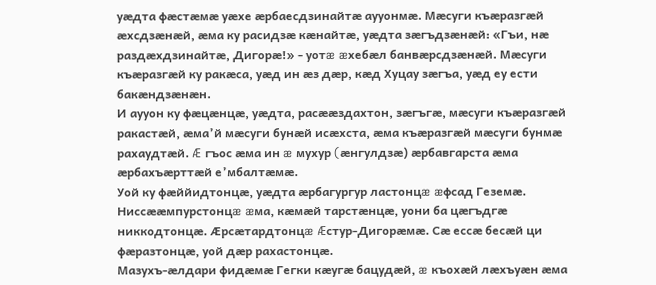уæдта фæстæмæ уæхе æрбаесдзинайтæ аууонмæ. Мæсуги къæразгæй æхсдзæнæй, æма ку расидзæ кæнайтæ, уæдта зæгъдзæнæй: «Гъи, нæ раздæхдзинайтæ, Дигорæ!» - уотæ æхебæл банвæрсдзæнæй. Мæсуги къæразгæй ку ракæса, уæд ин æз дæр, кæд Хуцау зæгъа, уæд еу ести бакæндзæнæн.
И аууон ку фæцæнцæ, уæдта, расææздахтон, зæгъгæ, мæсуги къæразгæй ракастæй, æма’й мæсуги бунæй исæхста, æма къæразгæй мæсуги бунмæ рахаудтæй. Æ гъос æма ин æ мухур (æнгулдзæ) æрбавгарста æма æрбахъæрттæй е’мбалтæмæ.
Уой ку фæййидтонцæ, уæдта æрбагургур ластонцæ æфсад Геземæ. Ниссææмпурстонцæ æма, кæмæй тарстæнцæ, уони ба цæгъдгæ никкодтонцæ. Æрсæтардтонцæ Æстур-Дигорæмæ. Сæ ессæ бесæй ци фæразтонцæ, уой дæр рахастонцæ.
Мазухъ-æлдари фидæмæ Гегки кæугæ бацудæй, æ къохæй лæхъуæн æма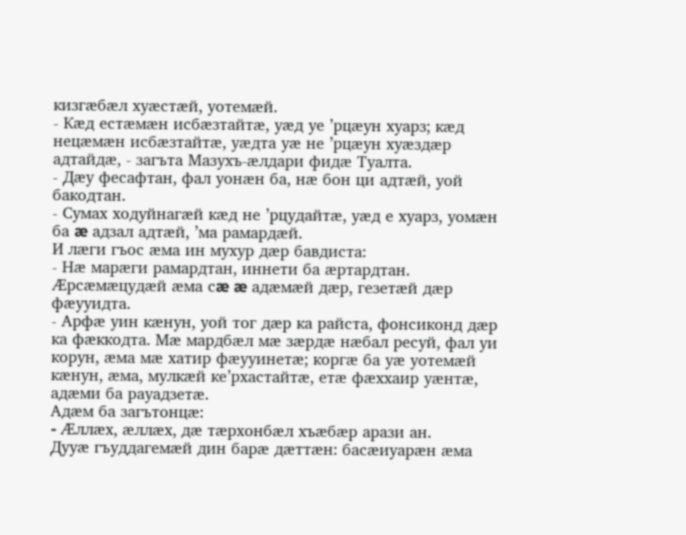кизгæбæл хуæстæй, уотемæй.
- Кæд естæмæн исбæзтайтæ, уæд уе ’рцæун хуарз; кæд нецæмæн исбæзтайтæ, уæдта уæ не ’рцæун хуæздæр адтайдæ, - загъта Мазухъ-æлдари фидæ Туалта.
- Дæу фесафтан, фал уонæн ба, нæ бон ци адтæй, уой бакодтан.
- Сумах ходуйнагæй кæд не ’рцудайтæ, уæд е хуарз, уомæн ба æ адзал адтæй, ’ма рамардæй.
И лæги гъос æма ин мухур дæр бавдиста:
- Нæ марæги рамардтан, иннети ба æртардтан.
Æрсæмæцудæй æма сæ æ адæмæй дæр, гезетæй дæр фæууидта.
- Арфæ уин кæнун, уой тог дæр ка райста, фонсиконд дæр ка фæккодта. Мæ мардбæл мæ зæрдæ нæбал ресуй, фал уи корун, æма мæ хатир фæууинетæ; коргæ ба уæ уотемæй кæнун, æма, мулкæй ке’рхастайтæ, етæ фæххаир уæнтæ, адæми ба рауадзетæ.
Адæм ба загътонцæ:
- Æллæх, æллæх, дæ тæрхонбæл хъæбæр арази ан.
Дууæ гъуддагемæй дин барæ дæттæн: басæиуарæн æма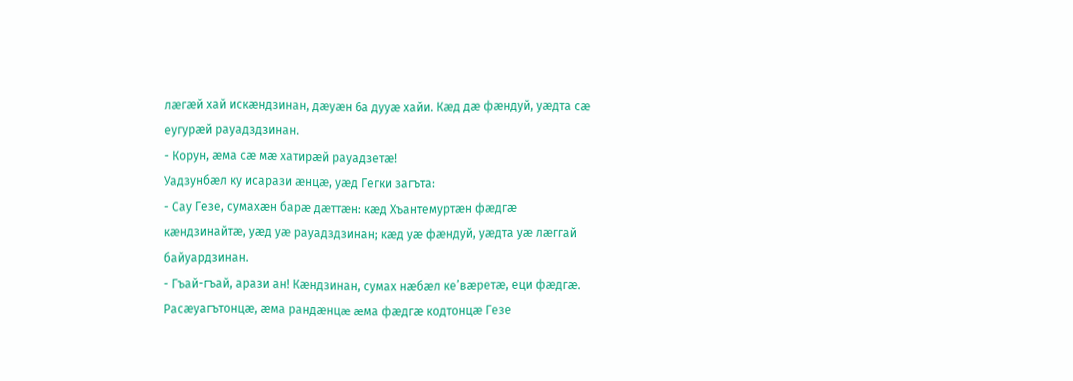лæгæй хай искæндзинан, дæуæн 6а дууæ хайи. Кæд дæ фæндуй, уæдта сæ еугурæй рауадздзинан.
- Корун, æма сæ мæ хатирæй рауадзетæ!
Уадзунбæл ку исарази æнцæ, уæд Гегки загъта:
- Сау Гезе, сумахæн барæ дæттæн: кæд Хъантемуртæн фæдгæ кæндзинайтæ, уæд уæ рауадздзинан; кæд уæ фæндуй, уæдта уæ лæггай байуардзинан.
- Гъай-гъай, арази ан! Кæндзинан, сумах нæбæл ке’вæретæ, еци фæдгæ.
Расæуагътонцæ, æма рандæнцæ æма фæдгæ кодтонцæ Гезе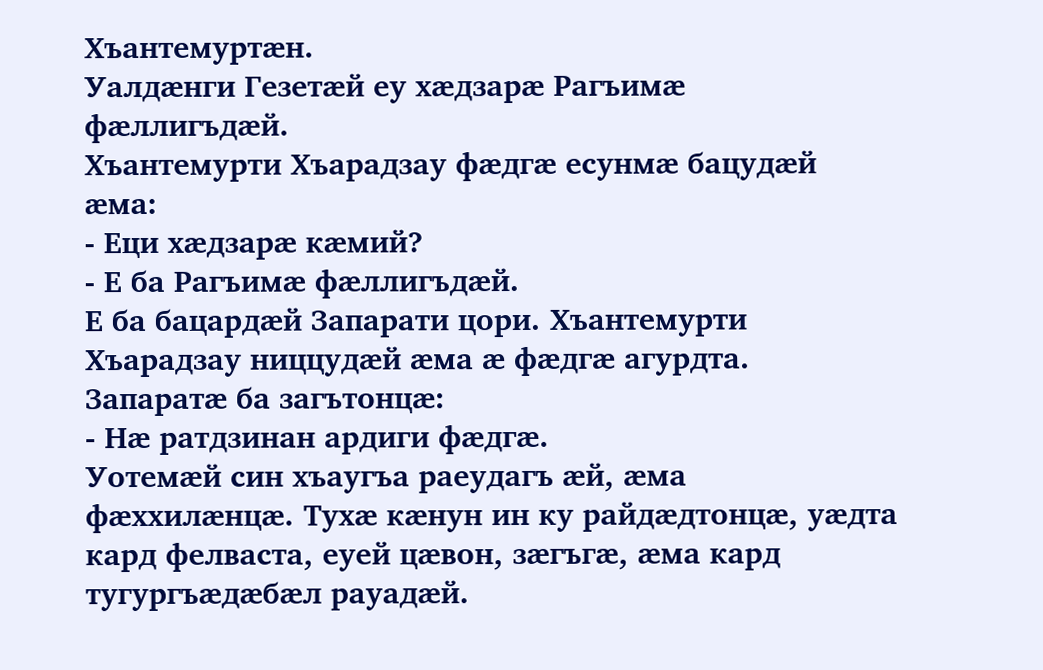Хъантемуртæн.
Уалдæнги Гезетæй еу хæдзарæ Рагъимæ фæллигъдæй.
Хъантемурти Хъарадзау фæдгæ есунмæ бацудæй æма:
- Еци хӕдзарӕ кӕмий?
- Е ба Рагъимӕ фӕллигъдӕй.
Е ба бацардӕй Запарати цори. Хъантемурти Хъарадзау ниццудӕй ӕма ӕ фӕдгӕ агурдта. Запаратӕ ба загътонцӕ:
- Нӕ ратдзинан ардиги фӕдгӕ.
Уотемӕй син хъаугъа раеудагъ ӕй, ӕма фӕххилӕнцӕ. Тухӕ кӕнун ин ку райдӕдтонцӕ, уӕдта кард фелваста, еуей цӕвон, зӕгъгӕ, ӕма кард тугургъӕдӕбӕл рауадӕй.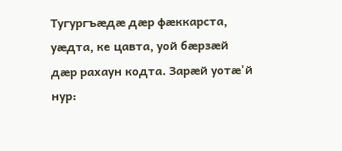Тугургъӕдӕ дӕр фӕккарста, уӕдта, ке цавта, уой бӕрзӕй дӕр рахаун кодта. Зарӕй уотӕ'й нур: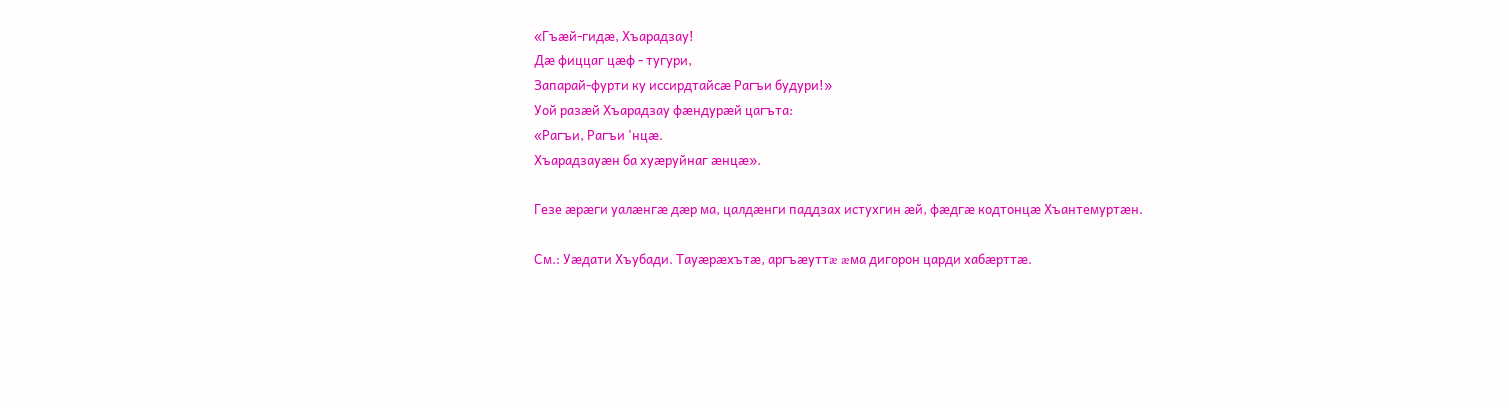«Гъӕй-гидӕ, Хъарадзау!
Дӕ фиццаг цӕф - тугури,
Запарай-фурти ку иссирдтайсӕ Рагъи будури!»
Уой разӕй Хъарадзау фӕндурӕй цагъта:
«Рагъи, Рагъи 'нцӕ.
Хъарадзауӕн ба хуӕруйнаг ӕнцӕ».

Гезе ӕрӕги уалӕнгӕ дӕр ма, цалдӕнги паддзах истухгин ӕй, фӕдгӕ кодтонцӕ Хъантемуртӕн.

См.: Уæдати Хъубади. Тауæрæхътæ, аргъæуттæ æма дигорон царди хабæрттæ.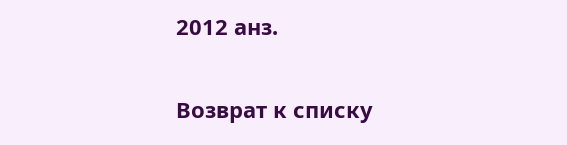2012 анз.

Возврат к списку